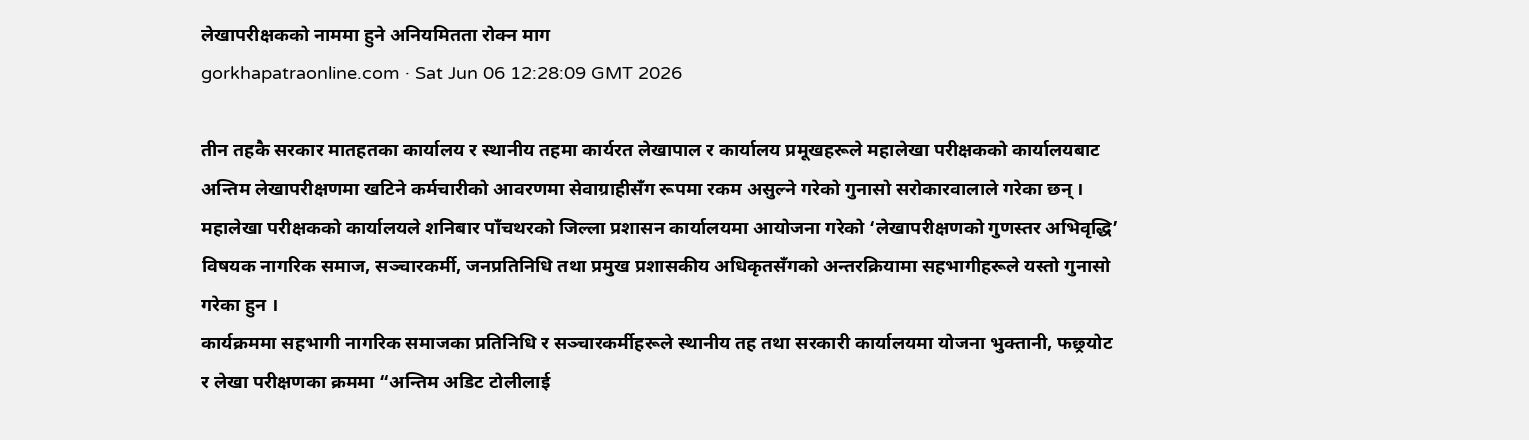लेखापरीक्षकको नाममा हुने अनियमितता रोक्न माग
gorkhapatraonline.com · Sat Jun 06 12:28:09 GMT 2026

तीन तहकै सरकार मातहतका कार्यालय र स्थानीय तहमा कार्यरत लेखापाल र कार्यालय प्रमूखहरूले महालेखा परीक्षकको कार्यालयबाट अन्तिम लेखापरीक्षणमा खटिने कर्मचारीको आवरणमा सेवाग्राहीसँग रूपमा रकम असुल्ने गरेको गुनासो सरोकारवालाले गरेका छन् ।
महालेखा परीक्षकको कार्यालयले शनिबार पाँचथरको जिल्ला प्रशासन कार्यालयमा आयोजना गरेको ‘लेखापरीक्षणको गुणस्तर अभिवृद्धि’ विषयक नागरिक समाज, सञ्चारकर्मी, जनप्रतिनिधि तथा प्रमुख प्रशासकीय अधिकृतसँगको अन्तरक्रियामा सहभागीहरूले यस्तो गुनासो गरेका हुन ।
कार्यक्रममा सहभागी नागरिक समाजका प्रतिनिधि र सञ्चारकर्मीहरूले स्थानीय तह तथा सरकारी कार्यालयमा योजना भुक्तानी, फछ्र्योट र लेखा परीक्षणका क्रममा “अन्तिम अडिट टोलीलाई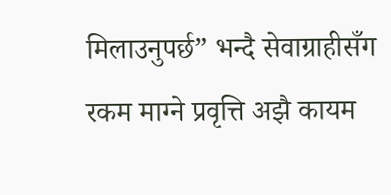मिलाउनुपर्छ” भन्दै सेवाग्राहीसँग रकम माग्ने प्रवृत्ति अझै कायम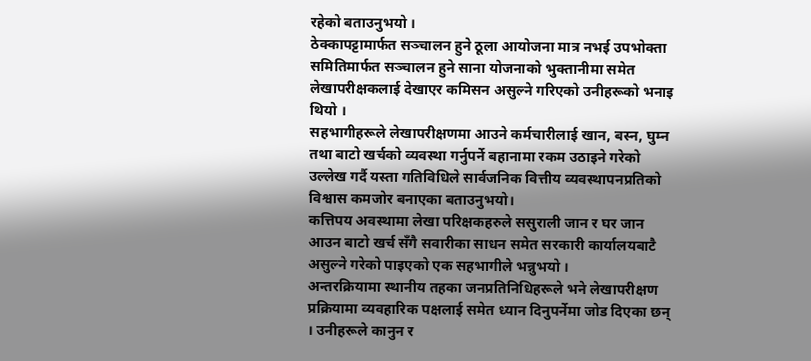रहेको बताउनुभयो ।
ठेक्कापट्टामार्फत सञ्चालन हुने ठूला आयोजना मात्र नभई उपभोक्ता समितिमार्फत सञ्चालन हुने साना योजनाको भुक्तानीमा समेत लेखापरीक्षकलाई देखाएर कमिसन असुल्ने गरिएको उनीहरूको भनाइ थियो ।
सहभागीहरूले लेखापरीक्षणमा आउने कर्मचारीलाई खान, बस्न, घुम्न तथा बाटो खर्चको व्यवस्था गर्नुपर्ने बहानामा रकम उठाइने गरेको उल्लेख गर्दै यस्ता गतिविधिले सार्वजनिक वित्तीय व्यवस्थापनप्रतिको विश्वास कमजोर बनाएका बताउनुभयो।
कत्तिपय अवस्थामा लेखा परिक्षकहरुले ससुराली जान र घर जान आउन बाटो खर्च सँगै सवारीका साधन समेत सरकारी कार्यालयबाटै असुल्ने गरेको पाइएको एक सहभागीले भन्नुभयो ।
अन्तरक्रियामा स्थानीय तहका जनप्रतिनिधिहरूले भने लेखापरीक्षण प्रक्रियामा व्यवहारिक पक्षलाई समेत ध्यान दिनुपर्नेमा जोड दिएका छन् । उनीहरूले कानुन र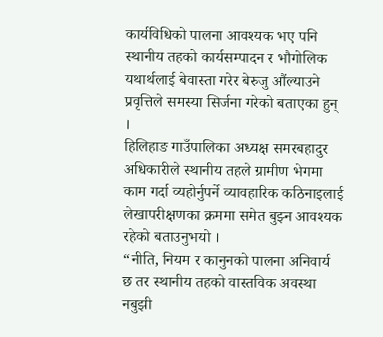कार्यविधिको पालना आवश्यक भए पनि स्थानीय तहको कार्यसम्पादन र भौगोलिक यथार्थलाई बेवास्ता गरेर बेरुजु औंल्याउने प्रवृत्तिले समस्या सिर्जना गरेको बताएका हुन् ।
हिलिहाङ गाउँपालिका अध्यक्ष समरबहादुर अधिकारीले स्थानीय तहले ग्रामीण भेगमा काम गर्दा व्यहोर्नुपर्ने व्यावहारिक कठिनाइलाई लेखापरीक्षणका क्रममा समेत बुझ्न आवश्यक रहेको बताउनुभयो ।
“नीति, नियम र कानुनको पालना अनिवार्य छ तर स्थानीय तहको वास्तविक अवस्था नबुझी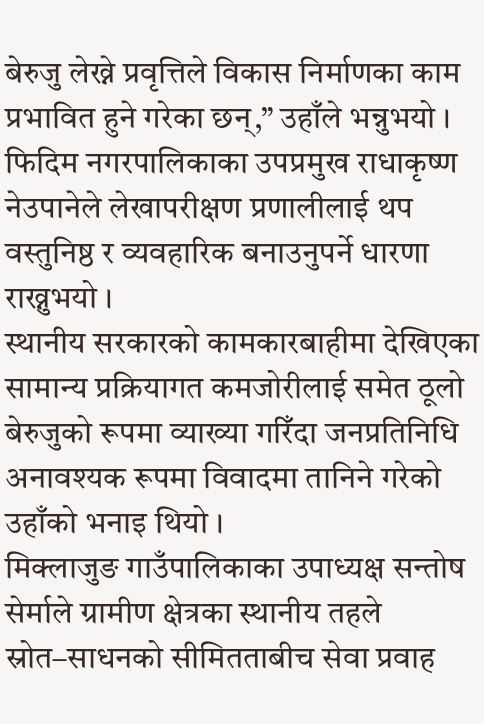बेरुजु लेख्ने प्रवृत्तिले विकास निर्माणका काम प्रभावित हुने गरेका छन्,” उहाँले भन्नुभयो ।
फिदिम नगरपालिकाका उपप्रमुख राधाकृष्ण नेउपानेले लेखापरीक्षण प्रणालीलाई थप वस्तुनिष्ठ र व्यवहारिक बनाउनुपर्ने धारणा राख्नुभयो ।
स्थानीय सरकारको कामकारबाहीमा देखिएका सामान्य प्रक्रियागत कमजोरीलाई समेत ठूलो बेरुजुको रूपमा व्याख्या गरिँदा जनप्रतिनिधि अनावश्यक रूपमा विवादमा तानिने गरेको उहाँको भनाइ थियो ।
मिक्लाजुङ गाउँपालिकाका उपाध्यक्ष सन्तोष सेर्माले ग्रामीण क्षेत्रका स्थानीय तहले स्रोत–साधनको सीमितताबीच सेवा प्रवाह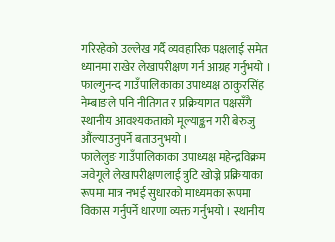गरिरहेको उल्लेख गर्दै व्यवहारिक पक्षलाई समेत ध्यानमा राखेर लेखापरीक्षण गर्न आग्रह गर्नुभयो ।
फाल्गुनन्द गाउँपालिकाका उपाध्यक्ष ठाकुरसिंह नेम्बाङले पनि नीतिगत र प्रक्रियागत पक्षसँगै स्थानीय आवश्यकताको मूल्याङ्कन गरी बेरुजु औंल्याउनुपर्ने बताउनुभयो ।
फालेलुङ गाउँपालिकाका उपाध्यक्ष महेन्द्रविक्रम जवेगूले लेखापरीक्षणलाई त्रुटि खोज्ने प्रक्रियाका रूपमा मात्र नभई सुधारको माध्यमका रूपमा विकास गर्नुपर्ने धारणा व्यक्त गर्नुभयो । स्थानीय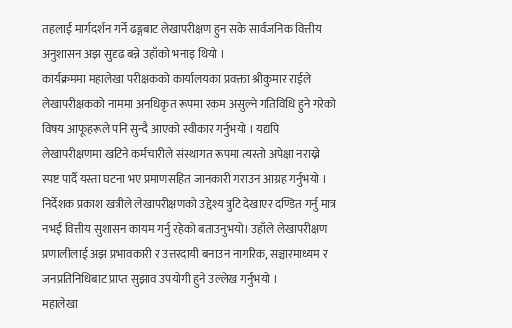तहलाई मार्गदर्शन गर्ने ढङ्गबाट लेखापरीक्षण हुन सके सार्वजनिक वित्तीय अनुशासन अझ सुदृढ बन्ने उहाँको भनाइ थियो ।
कार्यक्रममा महालेखा परीक्षकको कार्यालयका प्रवक्ता श्रीकुमार राईले लेखापरीक्षकको नाममा अनधिकृत रूपमा रकम असुल्ने गतिविधि हुने गरेको विषय आफूहरूले पनि सुन्दै आएको स्वीकार गर्नुभयो । यद्यपि लेखापरीक्षणमा खटिने कर्मचारीले संस्थागत रूपमा त्यस्तो अपेक्षा नराख्ने स्पष्ट पार्दै यस्ता घटना भए प्रमाणसहित जानकारी गराउन आग्रह गर्नुभयो ।
निर्देशक प्रकाश खत्रीले लेखापरीक्षणको उद्देश्य त्रुटि देखाएर दण्डित गर्नु मात्र नभई वित्तीय सुशासन कायम गर्नु रहेको बताउनुभयो। उहाँले लेखापरीक्षण प्रणालीलाई अझ प्रभावकारी र उत्तरदायी बनाउन नागरिक, सञ्चारमाध्यम र जनप्रतिनिधिबाट प्राप्त सुझाव उपयोगी हुने उल्लेख गर्नुभयो ।
महालेखा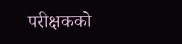परीक्षकको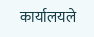कार्यालयले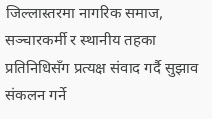जिल्लास्तरमा नागरिक समाज, सञ्चारकर्मी र स्थानीय तहका प्रतिनिधिसँग प्रत्यक्ष संवाद गर्दै सुझाव संकलन गर्ने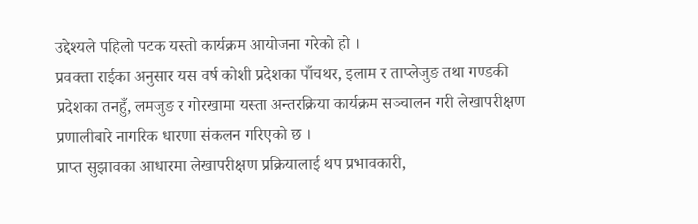उद्देश्यले पहिलो पटक यस्तो कार्यक्रम आयोजना गरेको हो ।
प्रवक्ता राईका अनुसार यस वर्ष कोशी प्रदेशका पाँचथर, इलाम र ताप्लेजुङ तथा गण्डकी प्रदेशका तनहुँ, लमजुङ र गोरखामा यस्ता अन्तरक्रिया कार्यक्रम सञ्चालन गरी लेखापरीक्षण प्रणालीबारे नागरिक धारणा संकलन गरिएको छ ।
प्राप्त सुझावका आधारमा लेखापरीक्षण प्रक्रियालाई थप प्रभावकारी,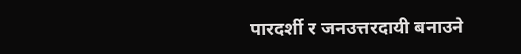पारदर्शी र जनउत्तरदायी बनाउने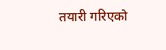तयारी गरिएको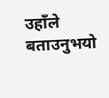उहाँले बताउनुभयो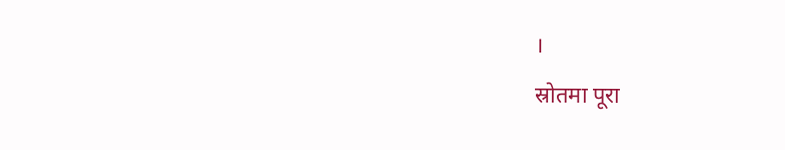।
स्रोतमा पूरा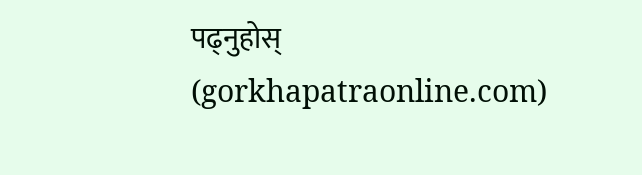पढ्नुहोस् (gorkhapatraonline.com)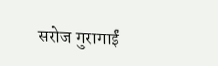सरोज गुरागाईं